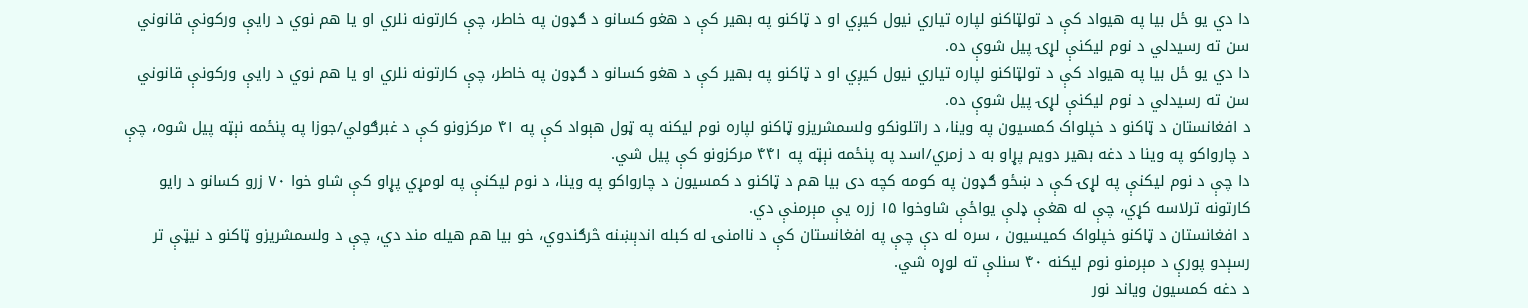دا دي یو ځل بیا په هیواد کې د تولټاکنو لپاره تیاري نیول کیږي او د ټاکنو په بهیر کې د هغو کسانو د ګډون په خاطر، چې کارتونه نلري او یا هم نوي د رایې ورکونې قانوني سن ته رسیدلي د نوم لیکنې لړۍ پیل شوې ده.
دا دي یو ځل بیا په هیواد کې د تولټاکنو لپاره تیاري نیول کیږي او د ټاکنو په بهیر کې د هغو کسانو د ګډون په خاطر، چې کارتونه نلري او یا هم نوي د رایې ورکونې قانوني سن ته رسیدلي د نوم لیکنې لړۍ پیل شوې ده.
د افغانستان د ټاکنو د خپلواک کمسیون په وینا، د راتلونکو ولسمشریزو ټاکنو لپاره نوم لیکنه په ټول هېواد کې په ۴۱ مرکزونو کې د غبرګولي/جوزا په پنځمه نېټه پیل شوه، چې د چارواکو په وینا د دغه بهیر دویم پړاو به د زمري/اسد په پنځمه نېټه په ۴۴۱ مرکزونو کې پیل شي.
دا چې د نوم لیکنې په لړۍ کې د ښځو ګډون په کومه کچه دی بیا هم د ټاکنو د کمسیون د چارواکو په وینا، د نوم لیکنې په لومړي پړاو کې شاو خوا ۷۰ زرو کسانو د رایو کارتونه ترلاسه کړي، چې له هغې ډلې یواځې شاوخوا ۱۵ زره يې مېرمنې دي.
د افغانستان د ټاکنو خپلواک کمیسیون ، سره له دې چې په افغانستان کې د ناامنۍ له کبله اندېښنه څرګندوي، خو بیا هم هیله مند دي، چې د ولسمشریزو ټاکنو د نیټې تر رسېدو پورې د مېرمنو نوم لیکنه ۴۰ سنلې ته لوړه شي.
د دغه کمسیون ویاند نور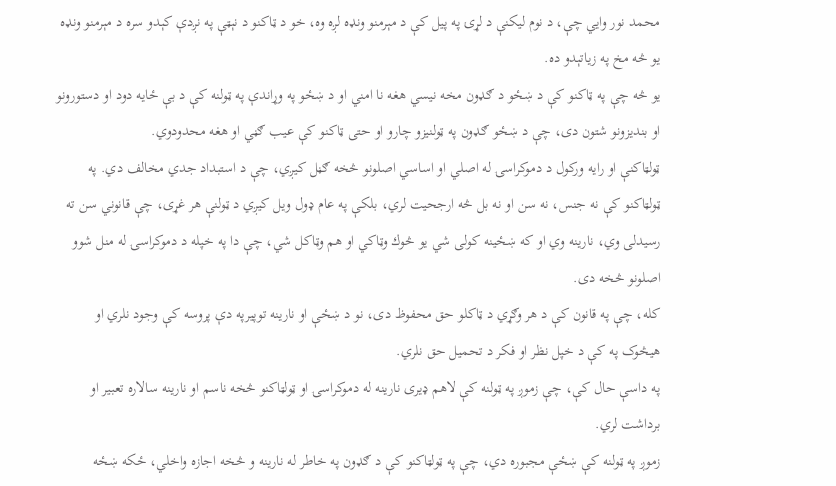محمد نور وايي چې، د نوم لیکنې د لړۍ په پیل کې د مېرمنو ونډه لږه وه، خو د ټاکنو د نېټې په نږدې کېدو سره د مېرمنو ونډه یو څه مخ په زیاتېدو ده.
یو څه چې په ټاکنو کې د ښځو د ګډون مخه نیسي هغه نا امني او د ښځو په وړاندې په ټولنه کې د بې ځایه دود او دستورونو او بندیزونو شتون دی، چې د ښځو ګډون په ټولنیزو چارو او حتی ټاکنو کې عیب ګڼي او هغه محدودوي.
ټولټاكنې او رايه وركول د دموكراسۍ له اصلي او اساسي اصلونو څخه ګڼل كيږي، چې د استبداد جدي مخالف دي. په ټولټاكنو كې نه جنس، نه سن او نه بل څه ارجحيت لري، بلكې په عام ډول ويل كيږي د ټولنې هر غړى، چې قانوني سن ته رسيدلى وي، نارينه وي او كه ښځينه كولى شي يو څوك وټاكي او هم وټاكل شي، چې دا په خپله د دموكراسۍ له منل شوو اصلونو څخه دى.
كله، چې په قانون كې د هر وګړي د ټاكلو حق محفوظ دى، نو د ښځې او نارينه توپيرپه دې پروسه كې وجود نلري او هيڅوک په كې د خپل نظر او فكر د تحميل حق نلري.
په داسې حال كې، چې زموږ په ټولنه كې لاهم ډيرى نارينه له دموكراسۍ او ټولټاكنو څخه ناسم او نارينه سالاره تعبير او برداشت لري.
زموږ په ټولنه كې ښځې مجبوره دي، چې په ټولټاكنو كې د ګډون په خاطر له نارينه و څخه اجازه واخلي، ځكه ښځه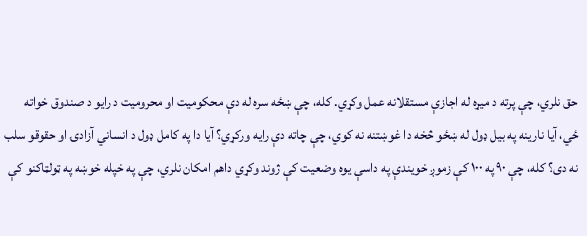حق نلري، چې پرته د ميړه له اجازې مستقلانه عمل وكړي. كله، چې ښځه سره له دې محكوميت او محروميت د رايو د صندوق خواته ځي، آيا نارينه په بيل ډول له ښځو څخه دا غوښتنه نه كوي، چې چاته دې رايه وركړي؟ آيا دا په كامل ډول د انساني آزادۍ او حقوقو سلب نه دى؟ كله، چې ۹۰ په ۱۰۰ كې زموږ خويندې په داسې يوه وضعيت كې ژوند وكړي داهم امكان نلري، چې په خپله خوښه په ټولټاكنو كې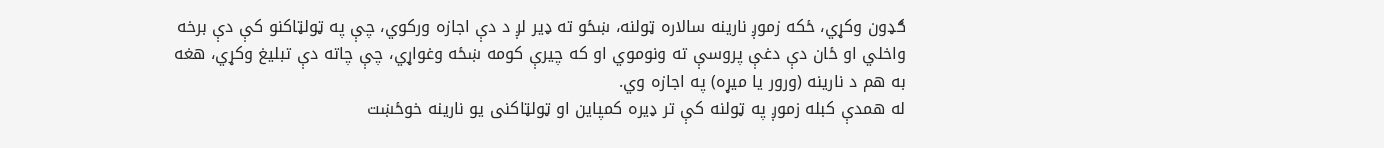ګډون وكړي، ځكه زموږ نارينه سالاره ټولنه، ښځو ته ډير لږ د دې اجازه وركوي، چې په ټولټاكنو كې دې برخه واخلي او ځان دې دغې پروسې ته ونوموي او كه چيرې كومه ښځه وغواړي، چې چاته دې تبليغ وكړي، هغه به هم د نارينه (ورور يا ميړه) په اجازه وي.
له همدې كبله زموږ په ټولنه کې تر ډیره كمپاين او ټولټاكنى يو نارينه خوځښت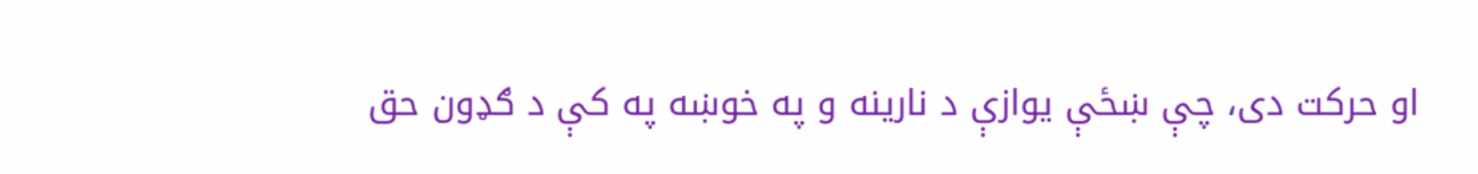او حركت دى، چې ښځې يوازې د نارينه و په خوښه په كې د ګډون حق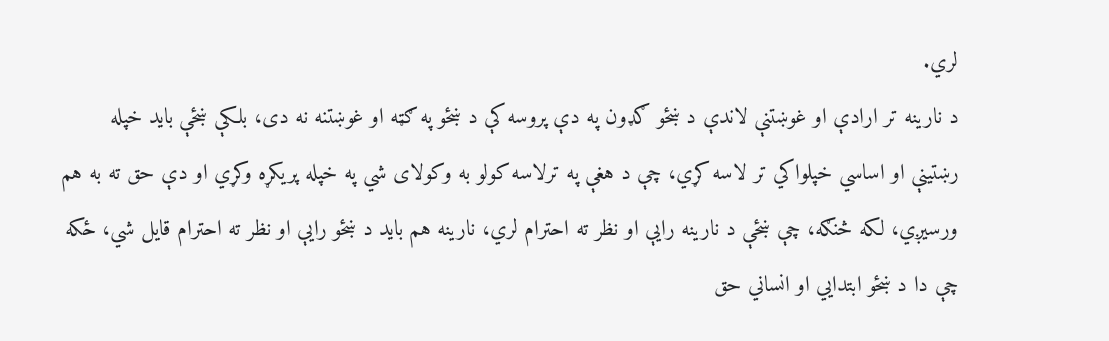لري.
د نارينه تر ارادې او غوښتنې لاندې د ښځو ګډون په دې پروسه كې د ښځو په ګټه او غوښتنه نه دى، بلكې ښځې بايد خپله رښتينې او اساسي خپلواكي تر لاسه كړي، چې د هغې په ترلاسه كولو به وكولاى شي په خپله پريكړه وكړي او دې حق ته به هم ورسيږي، لكه څنګه، چې ښځې د نارينه رايې او نظر ته احترام لري، نارينه هم بايد د ښځو رايې او نظر ته احترام قايل شي، ځكه چې دا د ښځو ابتدايي او انساني حق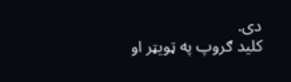دى.
کلید ګروپ په ټویټر او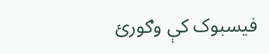فیسبوک کې وګورئ